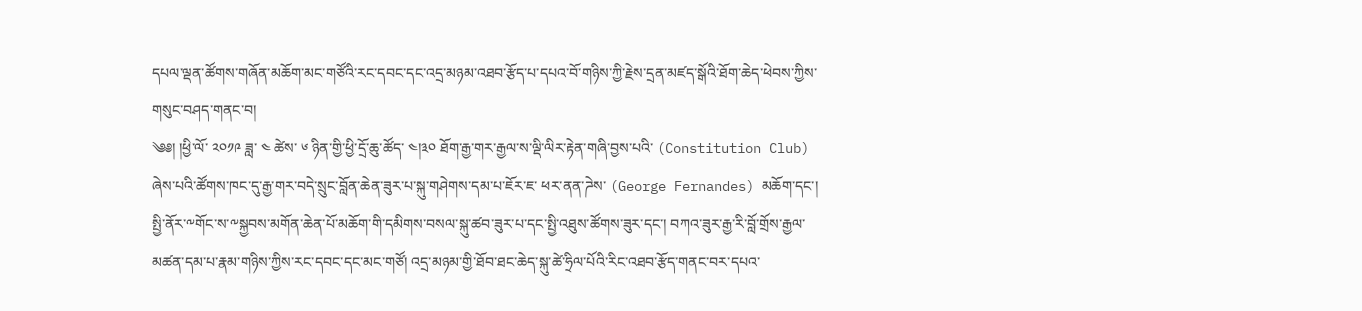དཔལ་ལྡན་ཚོགས་གཞོན་མཆོག་མང་གཙོའི་རང་དབང་དང་འདྲ་མཉམ་འཐབ་རྩོད་པ་དཔའ་བོ་གཉིས་ཀྱི་རྗེས་དྲན་མཛད་སྒོའི་ཐོག་ཆེད་ཕེབས་ཀྱིས་གསུང་བཤད་གནང་བ།
༄༅། །ཕྱི་ལོ་ ༢༠༡༩ ཟླ་ ༤ ཚེས་ ༦ ཉིན་གྱི་ཕྱི་དྲོ་ཆུ་ཚོད་ ༤།༣༠ ཐོག་རྒྱ་གར་རྒྱལ་ས་ལྡི་ལིར་རྟེན་གཞི་བྱས་པའི་ (Constitution Club) ཞེས་པའི་ཚོགས་ཁང་དུ་རྒྱ་གར་བདེ་སྲུང་བློན་ཆེན་ཟུར་པ་སྐུ་གཤེགས་དམ་པ་ཇོར་ཇ་ ཕར་ནན་ཌེས་ (George Fernandes) མཆོག་དང་།  སྤྱི་ནོར་༸གོང་ས་༸སྐྱབས་མགོན་ཆེན་པོ་མཆོག་གི་དམིགས་བསལ་སྐུ་ཚབ་ཟུར་པ་དང་སྤྱི་འཐུས་ཚོགས་ཟུར་དང་། བཀའ་ཟུར་རྒྱ་རི་བློ་གྲོས་རྒྱལ་མཚན་དམ་པ་རྣམ་གཉིས་ཀྱིས་རང་དབང་དང་མང་གཙོ། འདྲ་མཉམ་གྱི་ཐོབ་ཐང་ཆེད་སྐུ་ཚེ་ཧྲིལ་པོའི་རིང་འཐབ་རྩོད་གནང་བར་དཔའ་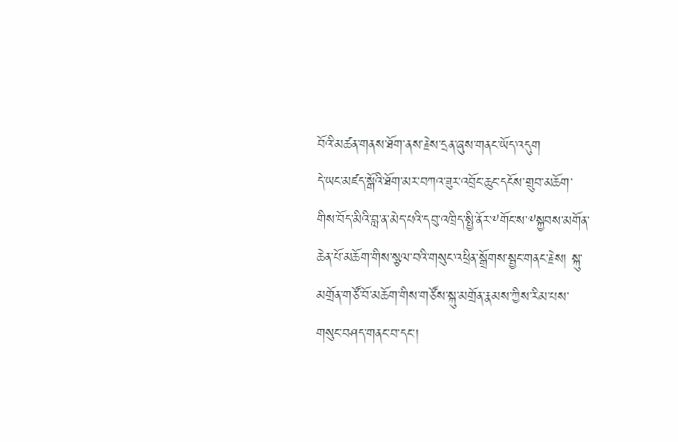བོའི་མཚན་གནས་ཐོག་ནས་རྗེས་དྲན་ཞུས་གནང་ཡོད་འདུག
དེ་ཡང་མཛད་སྒོའི་ཐོག་མར་བཀའ་ཟུར་འབྲོང་ཆུང་དངོས་གྲུབ་མཆོག་གིས་བོད་མིའི་བླ་ན་མེད་པའི་དབུ་འཁྲིད་སྤྱི་ནོར་༸གོང་ས་༸སྐྱབས་མགོན་ཆེན་པོ་མཆོག་གིས་སྩལ་བའི་གསུང་འཕྲིན་སྒྲོགས་སྦྱང་གནང་རྗེས། སྐུ་མགྲོན་གཙོ་བོ་མཆོག་གིས་གཙོས་སྐུ་མགྲོན་རྣམས་ཀྱིས་རིམ་པས་གསུང་བཤད་གནང་བ་དང་།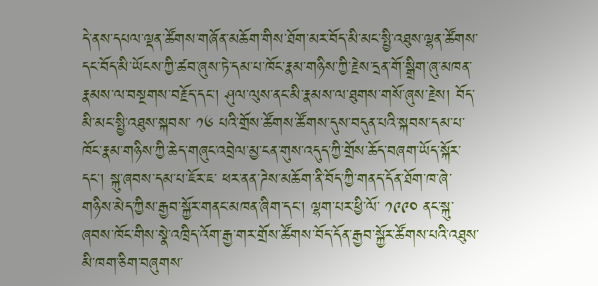དེ་ནས་དཔལ་ལྡན་ཚོགས་གཞོན་མཆོག་གིས་ཐོག་མར་བོད་མི་མང་སྤྱི་འཐུས་ལྷན་ཚོགས་དང་བོད་མི་ཡོངས་ཀྱི་ཚབ་ཞུས་ཏེ་དམ་པ་ཁོང་རྣམ་གཉིས་ཀྱི་རྗེས་དྲན་གོ་སྒྲིག་ཞུ་མཁན་རྣམས་ལ་བསྔགས་བརྗོད་དང་། ཤུལ་ལུས་ནང་མི་རྣམས་ལ་ཐུགས་གསོ་ཞུས་རྗེས། བོད་མི་མང་སྤྱི་འཐུས་སྐབས་ ༡༦ པའི་གྲོས་ཚོགས་ཚོགས་དུས་བདུན་པའི་སྐབས་དམ་པ་ཁོང་རྣམ་གཉིས་ཀྱི་ཆེད་གཞུང་འབྲེལ་མྱ་ངན་གུས་འདུད་ཀྱི་གྲོས་ཆོད་བཞག་ཡོད་སྐོར་དང་། སྐུ་ཞབས་དམ་པ་ཇོར་ཇ་ ཕར་ནན་ཌེས་མཆོག་ནི་བོད་ཀྱི་གནད་དོན་ཐོག་ཁ་ཞེ་གཉིས་མེད་ཀྱིས་རྒྱབ་སྐྱོར་གནང་མཁན་ཞིག་དང་། ལྷག་པར་ཕྱི་ལོ་ ༡༩༩༠ ནང་སྐུ་ཞབས་ཁོང་གིས་སྣེ་འཁྲིད་འོག་རྒྱ་གར་གྲོས་ཚོགས་བོད་དོན་རྒྱབ་སྐྱོར་ཚོགས་པའི་འཐུས་མི་ཁག་ཅིག་བཞུགས་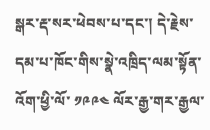སྒར་རྡ་སར་ཕེབས་པ་དང་། དེ་རྗེས་དམ་པ་ཁོང་གིས་སྣེ་འཁྲིད་ལམ་སྟོན་འོག་ཕྱི་ལོ་ ༡༩༩༤ ལོར་རྒྱ་གར་རྒྱལ་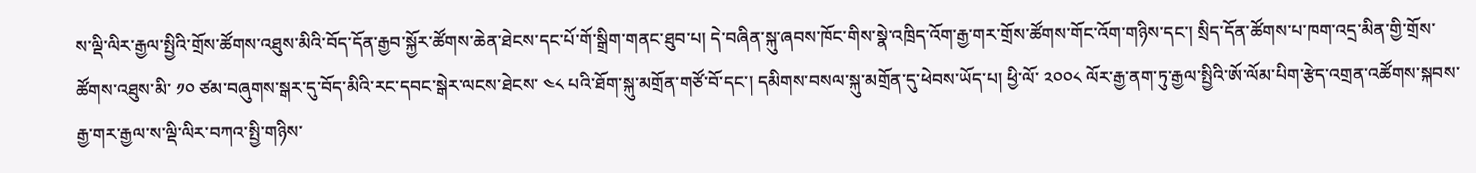ས་ལྡི་ལིར་རྒྱལ་སྤྱིའི་གྲོས་ཚོགས་འཐུས་མིའི་བོད་དོན་རྒྱབ་སྐྱོར་ཚོགས་ཆེན་ཐེངས་དང་པོ་གོ་སྒྲིག་གནང་ཐུབ་པ། དེ་བཞིན་སྐུ་ཞབས་ཁོང་གིས་སྣེ་འཁྲིད་འོག་རྒྱ་གར་གྲོས་ཚོགས་གོང་འོག་གཉིས་དང་། སྲིད་དོན་ཚོགས་པ་ཁག་འདྲ་མིན་གྱི་གྲོས་ཚོགས་འཐུས་མི་ ༡༠ ཙམ་བཞུགས་སྒར་དུ་བོད་མིའི་རང་དབང་སྒེར་ལངས་ཐེངས་ ༤༨ པའི་ཐོག་སྐུ་མགྲོན་གཙོ་བོ་དང་། དམིགས་བསལ་སྐུ་མགྲོན་དུ་ཕེབས་ཡོད་པ། ཕྱི་ལོ་ ༢༠༠༨ ལོར་རྒྱ་ནག་ཏུ་རྒྱལ་སྤྱིའི་ཨོ་ལོམ་པིག་རྩེད་འགྲན་འཚོགས་སྐབས་རྒྱ་གར་རྒྱལ་ས་ལྡི་ལིར་བཀའ་སྤྱི་གཉིས་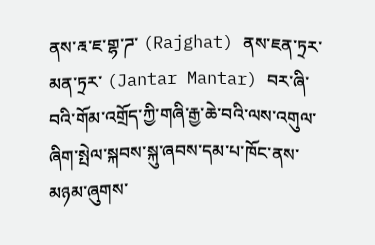ནས་རྰ་ཇ་གྷ་ཌ་ (Rajghat) ནས་ཇན་ཏྲར་མན་ཏྲར་ (Jantar Mantar) བར་ཞི་བའི་གོམ་འགྲོད་ཀྱི་གཞི་རྒྱ་ཆེ་བའི་ལས་འགུལ་ཞིག་སྤེལ་སྐབས་སྐུ་ཞབས་དམ་པ་ཁོང་ནས་མཉམ་ཞུགས་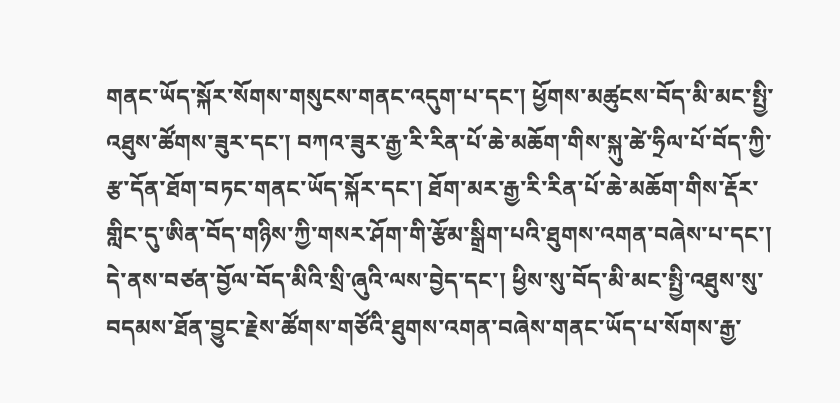གནང་ཡོད་སྐོར་སོགས་གསུངས་གནང་འདུག་པ་དང་། ཕྱོགས་མཚུངས་བོད་མི་མང་སྤྱི་འཐུས་ཚོགས་ཟུར་དང་། བཀའ་ཟུར་རྒྱ་རི་རིན་པོ་ཆེ་མཆོག་གིས་སྐུ་ཚེ་ཧྲིལ་པོ་བོད་ཀྱི་རྩ་དོན་ཐོག་བཏང་གནང་ཡོད་སྐོར་དང་། ཐོག་མར་རྒྱ་རི་རིན་པོ་ཆེ་མཆོག་གིས་རྡོར་གླིང་དུ་ཨིན་བོད་གཉིས་ཀྱི་གསར་ཤོག་གི་རྩོམ་སྒྲིག་པའི་ཐུགས་འགན་བཞེས་པ་དང་། དེ་ནས་བཙན་བྱོལ་བོད་མིའི་སྲི་ཞུའི་ལས་བྱེད་དང་། ཕྱིས་སུ་བོད་མི་མང་སྤྱི་འཐུས་སུ་བདམས་ཐོན་བྱུང་རྗེས་ཚོགས་གཙོའི་ཐུགས་འགན་བཞེས་གནང་ཡོད་པ་སོགས་རྒྱ་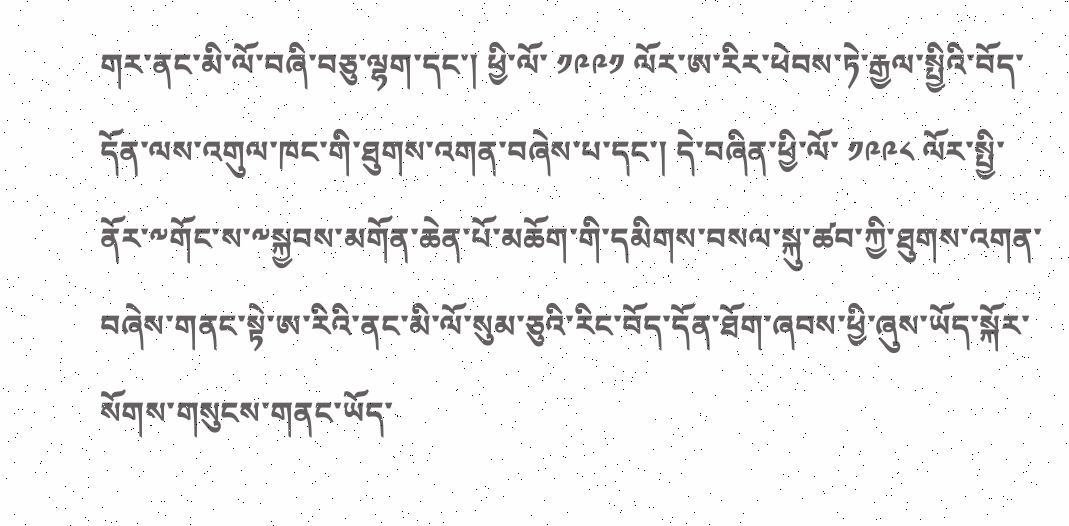གར་ནང་མི་ལོ་བཞི་བཅུ་ལྷག་དང་། ཕྱི་ལོ་ ༡༩༩༡ ལོར་ཨ་རིར་ཕེབས་ཏེ་རྒྱལ་སྤྱིའི་བོད་དོན་ལས་འགུལ་ཁང་གི་ཐུགས་འགན་བཞེས་པ་དང་། དེ་བཞིན་ཕྱི་ལོ་ ༡༩༩༨ ལོར་སྤྱི་ནོར་༸གོང་ས་༸སྐྱབས་མགོན་ཆེན་པོ་མཆོག་གི་དམིགས་བསལ་སྐུ་ཚབ་ཀྱི་ཐུགས་འགན་བཞེས་གནང་སྟེ་ཨ་རིའི་ནང་མི་ལོ་སུམ་ཅུའི་རིང་བོད་དོན་ཐོག་ཞབས་ཕྱི་ཞུས་ཡོད་སྐོར་སོགས་གསུངས་གནང་ཡོད་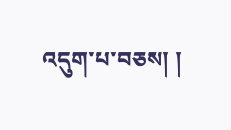འདུག་པ་བཅས། །